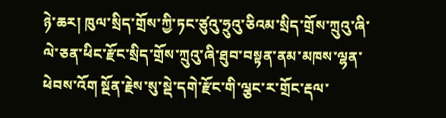ཉེ་ཆར། ཁུལ་སྲིད་གྲོས་ཀྱི་ཏང་ཙུའུ་ཧྲུའུ་ཅིའམ་སྲིད་གྲོས་ཀྲུའུ་ཞི་ལེ་ཅན་ཕིང་རྫོང་སྲིད་གྲོས་ཀྲུའུ་ཞི་ཐུབ་བསྟན་ནམ་མཁས་ལྷན་ཕེབས་འོག སྔོན་རྗེས་སུ་སྡེ་དགེ་རྫོང་གི་ལྕང་ར་གྲོང་རྡལ་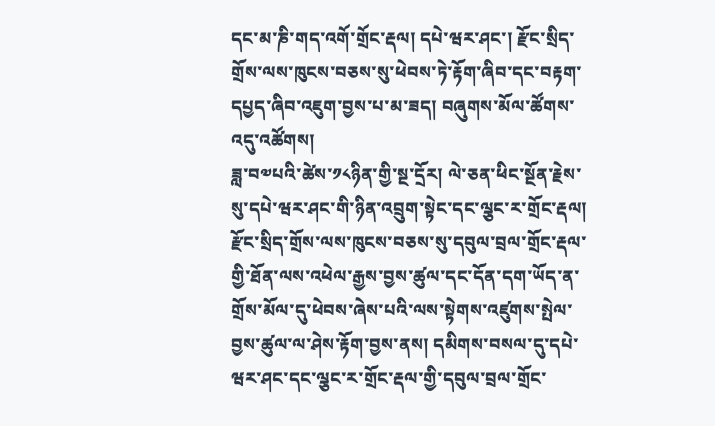དང་མ་ཎི་གད་འགོ་གྲོང་རྡལ། དཔེ་ཝར་ཤང་། རྫོང་སྲིད་གྲོས་ལས་ཁུངས་བཅས་སུ་ཕེབས་ཏེ་རྟོག་ཞིབ་དང་བརྟག་དཔྱད་ཞིབ་འཇུག་བྱས་པ་མ་ཟད། བཞུགས་མོལ་ཚོགས་འདུ་འཚོགས།
ཟླ་བ༧པའི་ཚེས་༡༨ཉིན་གྱི་སྔ་དྲོར། ལེ་ཅན་ཕིང་སྔོན་རྗེས་སུ་དཔེ་ཝར་ཤང་གི་ཉིན་འབྲུག་སྟེང་དང་ལྕང་ར་གྲོང་རྡལ། རྫོང་སྲིད་གྲོས་ལས་ཁུངས་བཅས་སུ་དབུལ་བྲལ་གྲོང་རྡལ་གྱི་ཐོན་ལས་འཕེལ་རྒྱས་བྱས་ཚུལ་དང་དོན་དག་ཡོད་ན་གྲོས་མོལ་དུ་ཕེབས་ཞེས་པའི་ལས་སྟེགས་འཛུགས་སྤེལ་བྱས་ཚུལ་ལ་ཤེས་རྟོག་བྱས་ནས། དམིགས་བསལ་དུ་དཔེ་ཝར་ཤང་དང་ལྕང་ར་གྲོང་རྡལ་གྱི་དབུལ་བྲལ་གྲོང་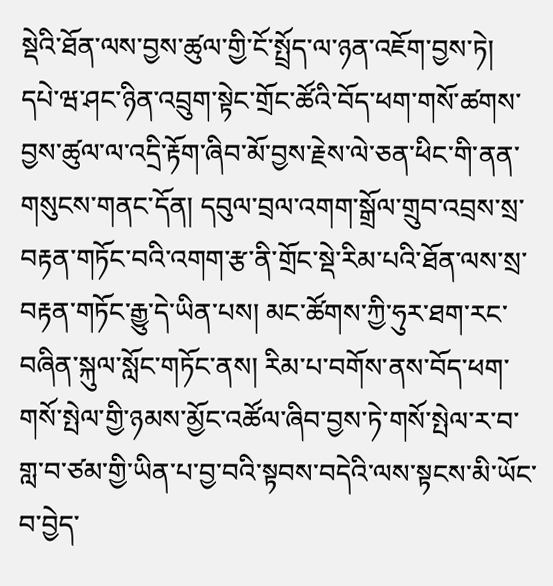སྡེའི་ཐོན་ལས་བྱས་ཚུལ་གྱི་ངོ་སྤྲོད་ལ་ཉན་འཇོག་བྱས་ཏེ། དཔེ་ཝ་ཤང་ཉིན་འབྲུག་སྟེང་གྲོང་ཚོའི་བོད་ཕག་གསོ་ཚགས་བྱས་ཚུལ་ལ་འདྲི་རྟོག་ཞིབ་མོ་བྱས་རྗེས་ལེ་ཅན་ཕིང་གི་ནན་གསུངས་གནང་དོན། དབུལ་བྲལ་འགག་སྒྲོལ་གྲུབ་འབྲས་སྲ་བརྟན་གཏོང་བའི་འགག་རྩ་ནི་གྲོང་སྡེ་རིམ་པའི་ཐོན་ལས་སྲ་བརྟན་གཏོང་རྒྱུ་དེ་ཡིན་པས། མང་ཚོགས་ཀྱི་ཧུར་ཐག་རང་བཞིན་སྐུལ་སློང་གཏོང་ནས། རིམ་པ་བགོས་ནས་བོད་ཕག་གསོ་སྤེལ་གྱི་ཉམས་མྱོང་འཚོལ་ཞིབ་བྱས་ཏེ་གསོ་སྤེལ་ར་བ་གླ་བ་ཙམ་གྱི་ཡིན་པ་བྱ་བའི་སྟབས་བདེའི་ལས་སྟངས་མི་ཡོང་བ་བྱེད་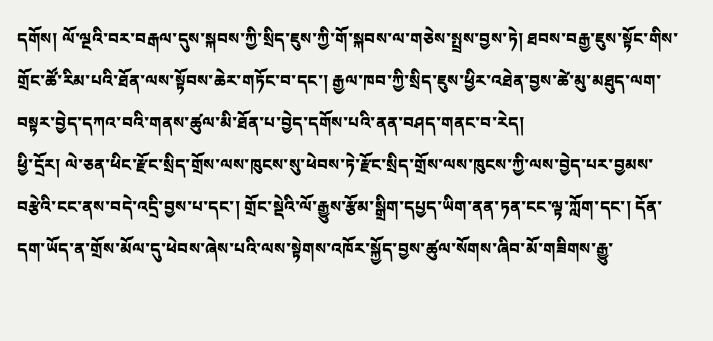དགོས། ལོ་ལྔའི་བར་བརྒལ་དུས་སྐབས་ཀྱི་སྲིད་ཇུས་ཀྱི་གོ་སྐབས་ལ་གཅེས་སྤྲས་བྱས་ཏེ། ཐབས་བརྒྱ་ཇུས་སྟོང་གིས་གྲོང་ཚོ་རིམ་པའི་ཐོན་ལས་སྟོབས་ཆེར་གཏོང་བ་དང་། རྒྱལ་ཁབ་ཀྱི་སྲིད་ཇུས་ཕྱིར་འཐེན་བྱས་ཚེ་མུ་མཐུད་ལག་བསྟར་བྱེད་དཀའ་བའི་གནས་ཚུལ་མི་ཐོན་པ་བྱེད་དགོས་པའི་ནན་བཤད་གནང་བ་རེད།
ཕྱི་དྲོར། ལེ་ཅན་ཕིང་རྫོང་སྲིད་གྲོས་ལས་ཁུངས་སུ་ཕེབས་ཏེ་རྫོང་སྲིད་གྲོས་ལས་ཁུངས་ཀྱི་ལས་བྱེད་པར་བྱམས་བརྩེའི་ངང་ནས་བདེ་འདྲི་བྱས་པ་དང་། གྲོང་སྡེའི་ལོ་རྒྱུས་རྩོམ་སྒྲིག་དཔྱད་ཡིག་ནན་ཏན་ངང་ལྟ་ཀློག་དང་། དོན་དག་ཡོད་ན་གྲོས་མོལ་དུ་ཕེབས་ཞེས་པའི་ལས་སྟེགས་འཁོར་སྐྱོད་བྱས་ཚུལ་སོགས་ཞིབ་མོ་གཟིགས་རྒྱུ་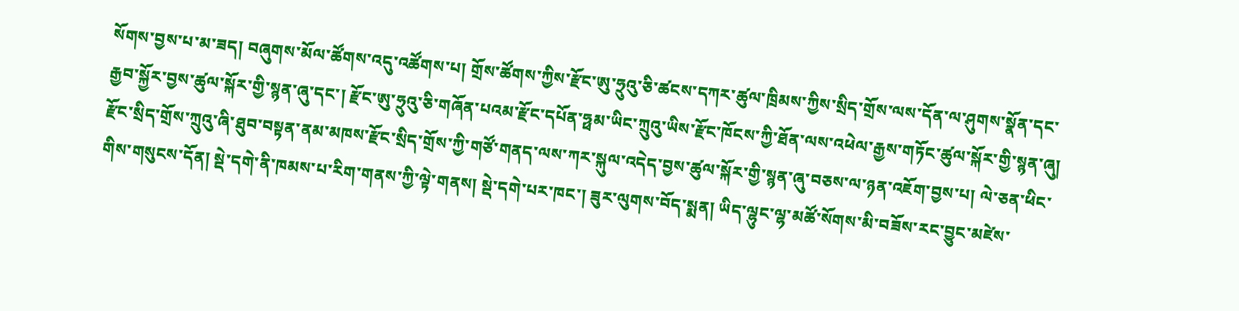སོགས་བྱས་པ་མ་ཟད། བཞུགས་མོལ་ཚོགས་འདུ་འཚོགས་པ། གྲོས་ཚོགས་ཀྱིས་རྫོང་ཨུ་ཧྲུའུ་ཅི་ཚངས་དཀར་ཚུལ་ཁྲིམས་ཀྱིས་སྲིད་གྲོས་ལས་དོན་ལ་ཤུགས་སྣོན་དང་རྒྱབ་སྐྱོར་བྱས་ཚུལ་སྐོར་གྱི་སྙན་ཞུ་དང་། རྫོང་ཨུ་ཧྲུའུ་ཅི་གཞོན་པའམ་རྫོང་དཔོན་ཧྥམ་ཡིང་ཀྲུའུ་ཡིས་རྫོང་ཁོངས་ཀྱི་ཐོན་ལས་འཕེལ་རྒྱས་གཏོང་ཚུལ་སྐོར་གྱི་སྙན་ཞུ། རྫོང་སྲིད་གྲོས་ཀྲུའུ་ཞི་ཐུབ་བསྟན་ནམ་མཁས་རྫོང་སྲིད་གྲོས་ཀྱི་གཙོ་གནད་ལས་ཀར་སྐུལ་འདེད་བྱས་ཚུལ་སྐོར་གྱི་སྙན་ཞུ་བཅས་ལ་ཉན་འཇོག་བྱས་པ། ལེ་ཅན་ཕིང་གིས་གསུངས་དོན། སྡེ་དགེ་ནི་ཁམས་པ་རིག་གནས་ཀྱི་ལྟེ་གནས། སྡེ་དགེ་པར་ཁང་། ཟུར་ལུགས་བོད་སྨན། ཡིད་ལྷུང་ལྷ་མཚོ་སོགས་མི་བཟོས་རང་བྱུང་མཛེས་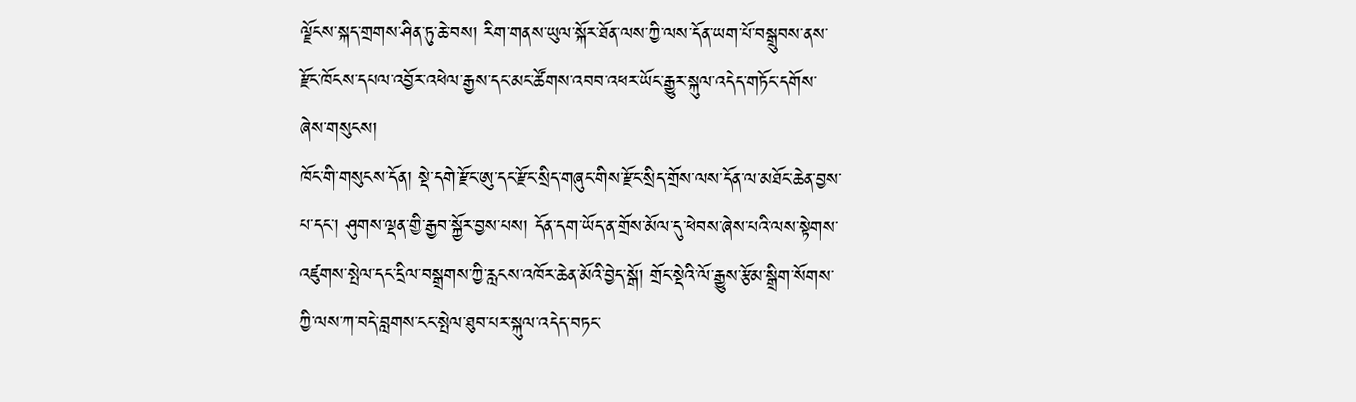ལྗོངས་སྐད་གྲགས་ཤིན་ཏུ་ཆེ་བས། རིག་གནས་ཡུལ་སྐོར་ཐོན་ལས་ཀྱི་ལས་དོན་ཡག་པོ་བསྒྲུབས་ནས་རྫོང་ཁོངས་དཔལ་འབྱོར་འཕེལ་རྒྱས་དང་མང་ཚོགས་འབབ་འཕར་ཡོང་རྒྱུར་སྐུལ་འདེད་གཏོང་དགོས་ཞེས་གསུངས།
ཁོང་གི་གསུངས་དོན། སྡེ་དགེ་རྫོང་ཨུ་དང་རྫོང་སྲིད་གཞུང་གིས་རྫོང་སྲིད་གྲོས་ལས་དོན་ལ་མཐོང་ཆེན་བྱས་པ་དང་། ཤུགས་ལྡན་གྱི་རྒྱབ་སྐྱོར་བྱས་པས། དོན་དག་ཡོད་ན་གྲོས་མོལ་དུ་ཕེབས་ཞེས་པའི་ལས་སྟེགས་འཛུགས་སྤེལ་དང་དྲིལ་བསྒྲགས་ཀྱི་རླངས་འཁོར་ཆེན་མོའི་བྱེད་སྒོ། གྲོང་སྡེའི་ལོ་རྒྱུས་རྩོམ་སྒྲིག་སོགས་ཀྱི་ལས་ཀ་བདེ་བླགས་ངང་སྤེལ་ཐུབ་པར་སྐུལ་འདེད་བཏང་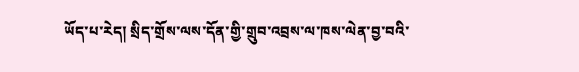ཡོད་པ་རེད། སྲིད་གྲོས་ལས་དོན་གྱི་གྲུབ་འབྲས་ལ་ཁས་ལེན་བྱ་བའི་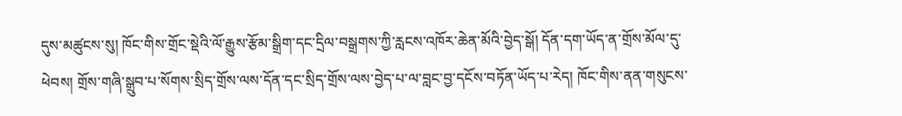དུས་མཚུངས་སུ། ཁོང་གིས་གྲོང་སྡེའི་ལོ་རྒྱུས་རྩོམ་སྒྲིག་དང་དྲིལ་བསྒྲགས་ཀྱི་རླངས་འཁོར་ཆེན་མོའི་བྱེད་སྒོ། དོན་དག་ཡོད་ན་གྲོས་མོལ་དུ་ཕེབས། གྲོས་གཞི་སྒྲུབ་པ་སོགས་སྲིད་གྲོས་ལས་དོན་དང་སྲིད་གྲོས་ལས་བྱེད་པ་ལ་བླང་བྱ་དངོས་བཏོན་ཡོད་པ་རེད། ཁོང་གིས་ནན་གསུངས་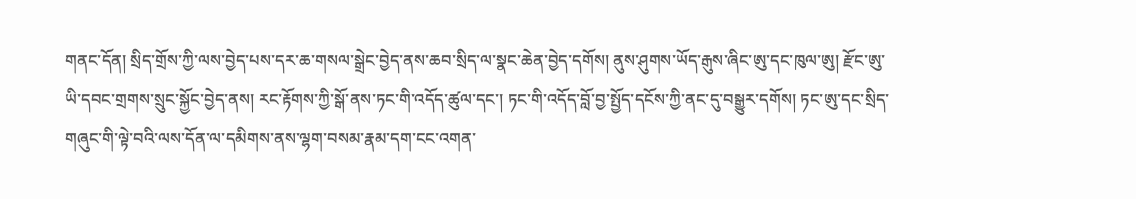གནང་དོན། སྲིད་གྲོས་ཀྱི་ལས་བྱེད་པས་དར་ཆ་གསལ་སྒྲེང་བྱེད་ནས་ཆབ་སྲིད་ལ་སྣང་ཆེན་བྱེད་དགོས། ནུས་ཤུགས་ཡོད་རྒུས་ཞིང་ཨུ་དང་ཁུལ་ཨུ། རྫོང་ཨུ་ཡི་དབང་གྲགས་སྲུང་སྐྱོང་བྱེད་ནས། རང་རྟོགས་ཀྱི་སྒོ་ནས་ཏང་གི་འདོད་ཚུལ་དང་། ཏང་གི་འདོད་བློ་བྱ་སྤྱོད་དངོས་ཀྱི་ནང་དུ་བསྒྱུར་དགོས། ཏང་ཨུ་དང་སྲིད་གཞུང་གི་ལྟེ་བའི་ལས་དོན་ལ་དམིགས་ནས་ལྷག་བསམ་རྣམ་དག་ངང་འགན་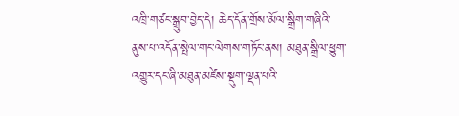འཁྲི་གཙང་སྒྲུབ་བྱེད་དེ། ཆེད་དོན་གྲོས་མོལ་སྒྲིག་གཞིའི་ནུས་པ་འདོན་སྤེལ་གང་ལེགས་གཏོང་ནས། མཐུན་སྒྲིལ་ཕྱུག་འགྱུར་དང་ཞི་མཐུན་མཛེས་སྡུག་ལྡན་པའི་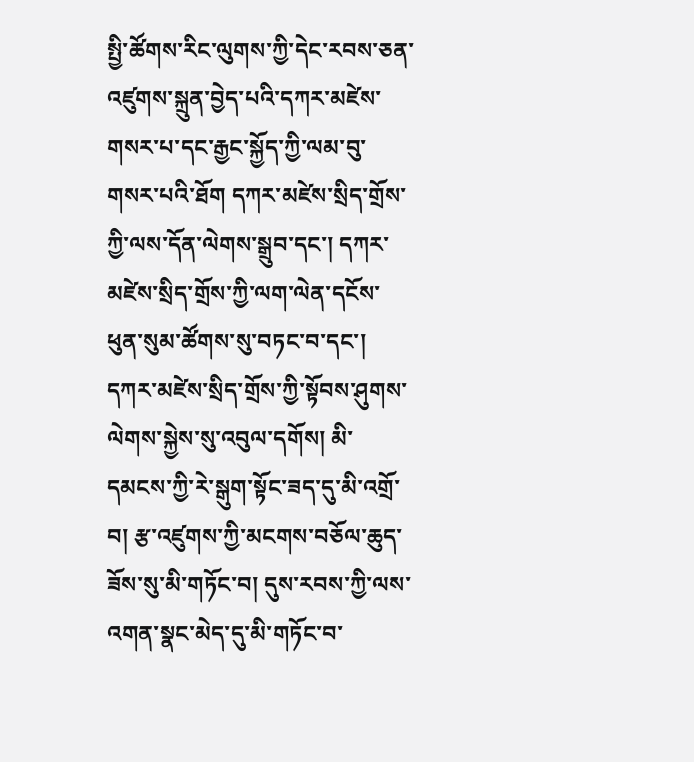སྤྱི་ཚོགས་རིང་ལུགས་ཀྱི་དེང་རབས་ཅན་འཛུགས་སྐྲུན་བྱེད་པའི་དཀར་མཛེས་གསར་པ་དང་རྒྱང་སྐྱོད་ཀྱི་ལམ་བུ་གསར་པའི་ཐོག དཀར་མཛེས་སྲིད་གྲོས་ཀྱི་ལས་དོན་ལེགས་སྒྲུབ་དང་། དཀར་མཛེས་སྲིད་གྲོས་ཀྱི་ལག་ལེན་དངོས་ཕུན་སུམ་ཚོགས་སུ་བཏང་བ་དང་། དཀར་མཛེས་སྲིད་གྲོས་ཀྱི་སྟོབས་ཤུགས་ལེགས་སྐྱེས་སུ་འབུལ་དགོས། མི་དམངས་ཀྱི་རེ་སྒུག་སྟོང་ཟད་དུ་མི་འགྲོ་བ། རྩ་འཛུགས་ཀྱི་མངགས་བཅོལ་ཆུད་ཟོས་སུ་མི་གཏོང་བ། དུས་རབས་ཀྱི་ལས་འགན་སྣང་མེད་དུ་མི་གཏོང་བ་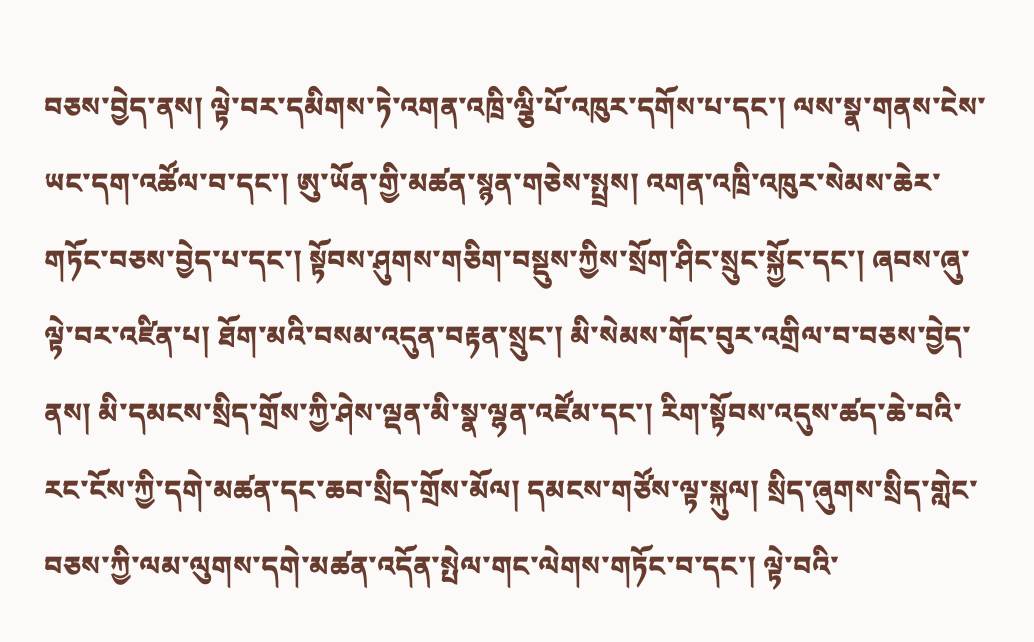བཅས་བྱེད་ནས། ལྟེ་བར་དམིགས་ཏེ་འགན་འཁྲི་ལྕི་པོ་འཁུར་དགོས་པ་དང་། ལས་སྣ་གནས་ངེས་ཡང་དག་འཚོལ་བ་དང་། ཨུ་ཡོན་གྱི་མཚན་སྙན་གཅེས་སྤྲས། འགན་འཁྲི་འཁུར་སེམས་ཆེར་གཏོང་བཅས་བྱེད་པ་དང་། སྟོབས་ཤུགས་གཅིག་བསྡུས་ཀྱིས་སྲོག་ཤིང་སྲུང་སྐྱོང་དང་། ཞབས་ཞུ་ལྟེ་བར་འཛིན་པ། ཐོག་མའི་བསམ་འདུན་བརྟན་སྲུང་། མི་སེམས་གོང་བུར་འགྲིལ་བ་བཅས་བྱེད་ནས། མི་དམངས་སྲིད་གྲོས་ཀྱི་ཤེས་ལྡན་མི་སྣ་ལྷན་འཛོམ་དང་། རིག་སྟོབས་འདུས་ཚད་ཆེ་བའི་རང་ངོས་ཀྱི་དགེ་མཚན་དང་ཆབ་སྲིད་གྲོས་མོལ། དམངས་གཙོས་ལྟ་སྐུལ། སྲིད་ཞུགས་སྲིད་གླེང་བཅས་ཀྱི་ལམ་ལུགས་དགེ་མཚན་འདོན་སྤེལ་གང་ལེགས་གཏོང་བ་དང་། ལྟེ་བའི་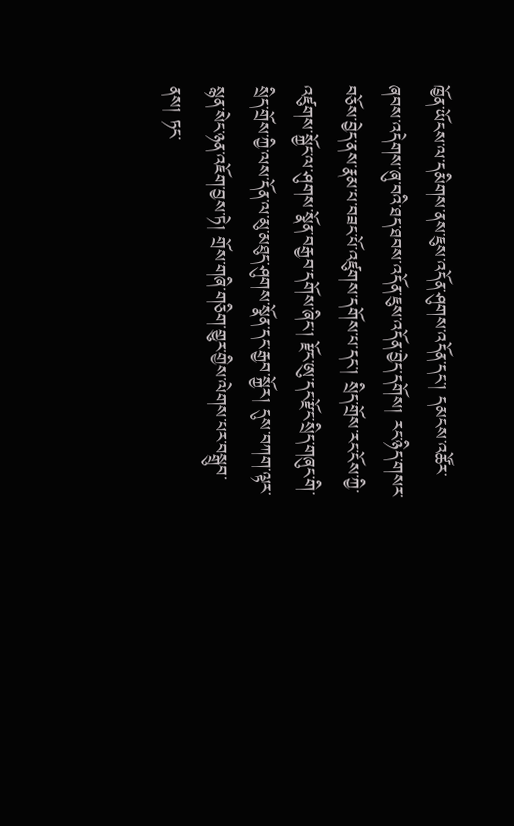ཁྱོན་ཡོངས་ལ་དམིགས་ནས་ཇུས་འདོན་ཤུགས་འདོན་དང་། དམངས་འཚོར་ཞབས་འདེགས་ཞུ་བའི་ཐད་ཐབས་འདོན་ཇུས་འདོན་བྱེད་དགོས། རང་ཉིད་གསར་བཅོས་བྱེད་ནས་རྣམ་པ་བཟང་པོ་འཛུགས་དགོས་པ་དང་། སྲིད་གྲོས་རང་ངོས་ཀྱི་འཛུགས་སྐྱོང་ལ་ཤུགས་སྣོན་བརྒྱབ་དགོས་ཞིང་། རྫོང་ཨུ་དང་རྫོང་སྲིད་གཞུང་གི་སྲིད་གྲོས་ཀྱི་ལས་དོན་ལ་མུ་མཐུད་ཤུགས་སྣོན་དང་རྒྱབ་སྐྱོར། དུས་བཀག་ལྟར་སྙན་སེང་ཉན་འཇོག་བྱས་ཏེ། གྲོས་གཞི་གཅིག་གྱུར་གྱིས་ལེགས་པར་བསྒྲུབ་ནས། ཏང་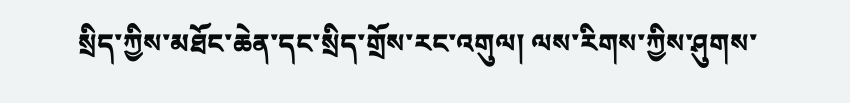སྲིད་ཀྱིས་མཐོང་ཆེན་དང་སྲིད་གྲོས་རང་འགུལ། ལས་རིགས་ཀྱིས་ཤུགས་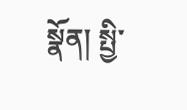སྣོན། སྤྱི་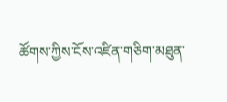ཚོགས་ཀྱིས་ངོས་འཛིན་གཅིག་མཐུན་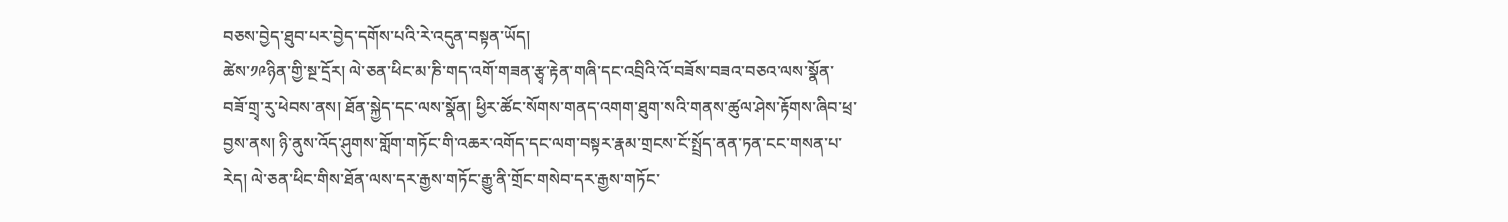བཅས་བྱེད་ཐུབ་པར་བྱེད་དགོས་པའི་རེ་འདུན་བསྟན་ཡོད།
ཚེས་༡༩ཉིན་གྱི་སྔ་དྲོར། ལེ་ཅན་ཕིང་མ་ཎི་གད་འགོ་གཟན་རྩྭ་རྟེན་གཞི་དང་འབྲིའི་འོ་བཟོས་བཟའ་བཅའ་ལས་སྣོན་བཟོ་གྲྭ་རུ་ཕེབས་ནས། ཐོན་སྐྱེད་དང་ལས་སྣོན། ཕྱིར་ཚོང་སོགས་གནད་འགག་ཐུག་སའི་གནས་ཚུལ་ཤེས་རྟོགས་ཞིབ་ཕྲ་བྱས་ནས། ཉི་ནུས་འོད་ཤུགས་གློག་གཏོང་གི་འཆར་འགོད་དང་ལག་བསྟར་རྣམ་གྲངས་ངོ་སྤྲོད་ནན་ཏན་ངང་གསན་པ་རེད། ལེ་ཅན་ཕིང་གིས་ཐོན་ལས་དར་རྒྱས་གཏོང་རྒྱུ་ནི་གྲོང་གསེབ་དར་རྒྱས་གཏོང་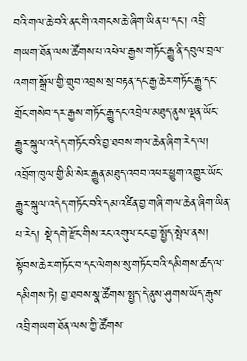བའི་གལ་ཆེ་བའི་ནང་གི་འགངས་ཆེ་ཞིག་ཡིན་པ་དང་། འབྲི་གཡག་ཐོན་ལས་ཚོགས་པ་འཕེལ་རྒྱས་གཏོང་རྒྱུ་ནི་དབུལ་བྲལ་འགག་སྒྲོལ་གྱི་གྲུབ་འབྲས་སྲ་བརྟན་དང་རྒྱ་ཆེར་གཏོང་རྒྱུ་དང་གྲོང་གསེབ་དར་རྒྱས་གཏོང་རྒྱུ་དང་འབྲེལ་མཐུད་ནུས་ལྡན་ཡོང་རྒྱུར་སྐུལ་འདེད་གཏོང་བའི་བྱ་ཐབས་གལ་ཆེན་ཞིག་རེད་ལ། འབྲོག་ཁུལ་གྱི་མི་སེར་རྒྱུན་མཐུད་འབབ་འཕར་ཕྱུག་འགྱུར་ཡོང་རྒྱུར་སྐུལ་འདེད་གཏོང་བའི་དམ་འཛིན་བྱ་གཞི་གལ་ཆེན་ཞིག་ཡིན་པ་རེད། སྡེ་དགེ་རྫོང་གིས་རང་འགུལ་ངང་བྱ་སྤྱོད་སྤེལ་ནས། སྟོབས་ཆེར་གཏོང་བ་དང་ལེགས་སུ་གཏོང་བའི་དམིགས་ཚད་ལ་དམིགས་ཏེ། བྱ་ཐབས་སྣ་ཚོགས་སྤྱད་དེ་ནུས་ཤུགས་ཡོད་རྒུས་འབྲི་གཡག་ཐོན་ལས་ཀྱི་ཚོགས་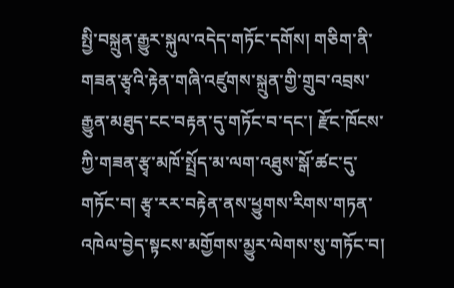སྤྱི་བསྐྲུན་རྒྱུར་སྐུལ་འདེད་གཏོང་དགོས། གཅིག་ནི་གཟན་རྩྭའི་རྟེན་གཞི་འཛུགས་སྐྲུན་གྱི་གྲུབ་འབྲས་རྒྱུན་མཐུད་ངང་བརྟན་དུ་གཏོང་བ་དང་། རྫོང་ཁོངས་ཀྱི་གཟན་རྩྭ་མཁོ་སྤྲོད་མ་ལག་འཐུས་སྒོ་ཚང་དུ་གཏོང་བ། རྩྭ་རར་བརྟེན་ནས་ཕྱུགས་རིགས་གཏན་འཁེལ་བྱེད་སྟངས་མགྱོགས་མྱུར་ལེགས་སུ་གཏོང་བ།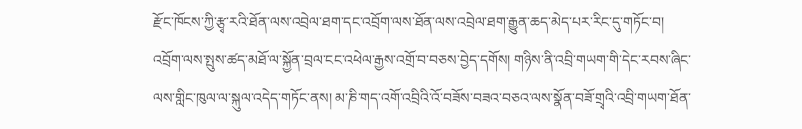རྫོང་ཁོངས་ཀྱི་རྩྭ་རའི་ཐོན་ལས་འབྲེལ་ཐག་དང་འབྲོག་ལས་ཐོན་ལས་འབྲེལ་ཐག་རྒྱུན་ཆད་མེད་པར་རིང་དུ་གཏོང་བ། འབྲོག་ལས་སྤུས་ཚད་མཐོ་ལ་སྐྱོན་བྲལ་ངང་འཕེལ་རྒྱས་འགྲོ་བ་བཅས་བྱེད་དགོས། གཉིས་ནི་འབྲི་གཡག་གི་དེང་རབས་ཞིང་ལས་གླིང་ཁུལ་ལ་སྐུལ་འདེད་གཏོང་ནས། མ་ཎི་གད་འགོ་འབྲིའི་འོ་བཟོས་བཟའ་བཅའ་ལས་སྣོན་བཟོ་གྲྭའི་འབྲི་གཡག་ཐོན་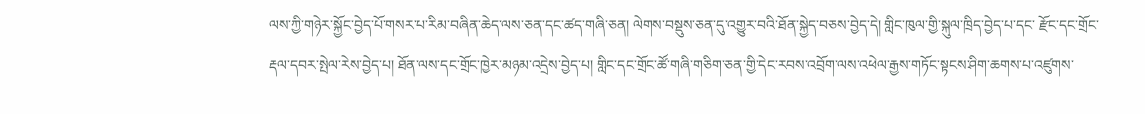ལས་ཀྱི་གཉེར་སྐྱོང་བྱེད་པོ་གསར་པ་རིམ་བཞིན་ཆེད་ལས་ཅན་དང་ཚད་གཞི་ཅན། ལེགས་བསྡུས་ཅན་དུ་འགྱུར་བའི་ཐོན་སྐྱེད་བཅས་བྱེད་དེ། གླིང་ཁུལ་གྱི་སྐུལ་ཁྲིད་བྱེད་པ་དང་ རྫོང་དང་གྲོང་རྡལ་དབར་སྤེལ་རེས་བྱེད་པ། ཐོན་ལས་དང་གྲོང་ཁྱེར་མཉམ་འདྲེས་བྱེད་པ། གླིང་དང་གྲོང་ཚོ་གཞི་གཅིག་ཅན་གྱི་དེང་རབས་འབྲོག་ལས་འཕེལ་རྒྱས་གཏོང་སྟངས་ཤིག་ཆགས་པ་འཛུགས་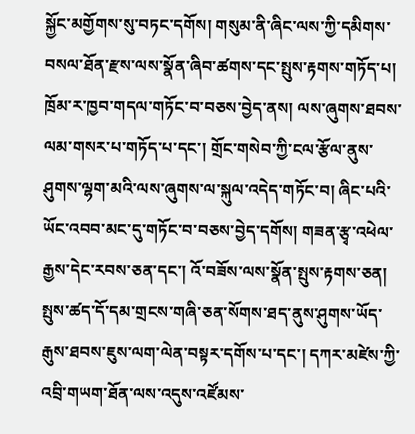སྐྱོང་མགྱོགས་སུ་བཏང་དགོས། གསུམ་ནི་ཞིང་ལས་ཀྱི་དམིགས་བསལ་ཐོན་རྫས་ལས་སྣོན་ཞིབ་ཚགས་དང་སྤུས་རྟགས་གཏོད་པ། ཁྲོམ་ར་ཁྱབ་གདལ་གཏོང་བ་བཅས་བྱེད་ནས། ལས་ཞུགས་ཐབས་ལམ་གསར་པ་གཏོད་པ་དང་། གྲོང་གསེབ་ཀྱི་ངལ་རྩོལ་ནུས་ཤུགས་ལྷག་མའི་ལས་ཞུགས་ལ་སྐུལ་འདེད་གཏོང་བ། ཞིང་པའི་ཡོང་འབབ་མང་དུ་གཏོང་བ་བཅས་བྱེད་དགོས། གཟན་རྩྭ་འཕེལ་རྒྱས་དེང་རབས་ཅན་དང་། འོ་བཟོས་ལས་སྣོན་སྤུས་རྟགས་ཅན། སྤུས་ཚད་དོ་དམ་གྲངས་གཞི་ཅན་སོགས་ཐད་ནུས་ཤུགས་ཡོད་རྒུས་ཐབས་ཇུས་ལག་ལེན་བསྟར་དགོས་པ་དང་། དཀར་མཛེས་ཀྱི་འབྲི་གཡག་ཐོན་ལས་འདུས་འཛོམས་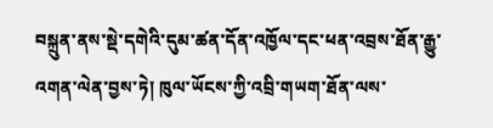བསྐྲུན་ནས་སྡེ་དགེའི་དུམ་ཚན་དོན་འཁྱོལ་དང་ཕན་འབྲས་ཐོན་རྒྱུ་འགན་ལེན་བྱས་ཏེ། ཁུལ་ཡོངས་ཀྱི་འབྲི་གཡག་ཐོན་ལས་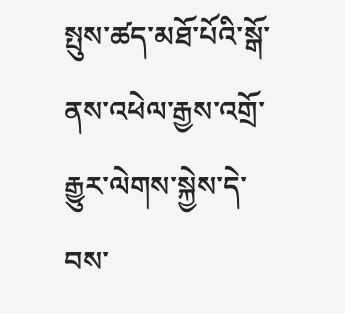སྤུས་ཚད་མཐོ་པོའི་སྒོ་ནས་འཕེལ་རྒྱས་འགྲོ་རྒྱུར་ལེགས་སྐྱེས་དེ་བས་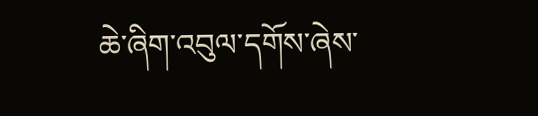ཆེ་ཞིག་འབུལ་དགོས་ཞེས་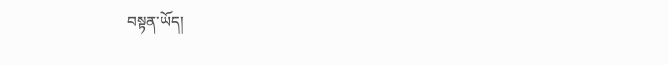བསྟན་ཡོད།